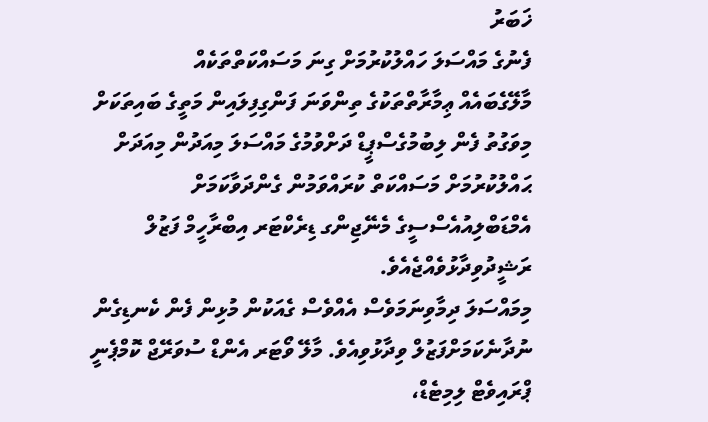ޚަބަރު
ފެނުގެ މައްސަލަ ހައްލުކުރުމަށް ގިނަ މަސައްކަތްތަކެއް
މާލޭގެބައެއް ޢިމާރާތްތަކުގެ ތިންވަނަ ފަންގިފިލައިން މަތީގެ ބައިތަކަށް މިވަގުތު ފެން ލިބުމުގެސްޕީޑް ދަށްވުމުގެ މައްސަލަ މިއަދުން މިއަދަށް ޙައްލުކުރުމަށް މަސައްކަތް ކުރައްވަމުން ގެންދަވާކަމަށް އެމްޑަބްލިއުއެސްސީގެ މެނޭޖިންގ ޑިރެކްޓަރ އިބްރާހީމް ފަޒުލް ރަޝީދުވިދާޅުވެއްޖެއެވެ.
މިމައްސަލަ ދިމާވިނަމަވެސް އެއްވެސް ގެއަކުން މުޅިން ފެން ކެނޑިގެން ނުދާނެކަމަށްފަޒުލް ވިދާޅުވިއެވެ. މާލޭ ވޯޓަރ އެންޑް ސުވަރޭޖް ކޮމްޕެނީ ޕްރައިވެޓް ލިމިޓެޑް،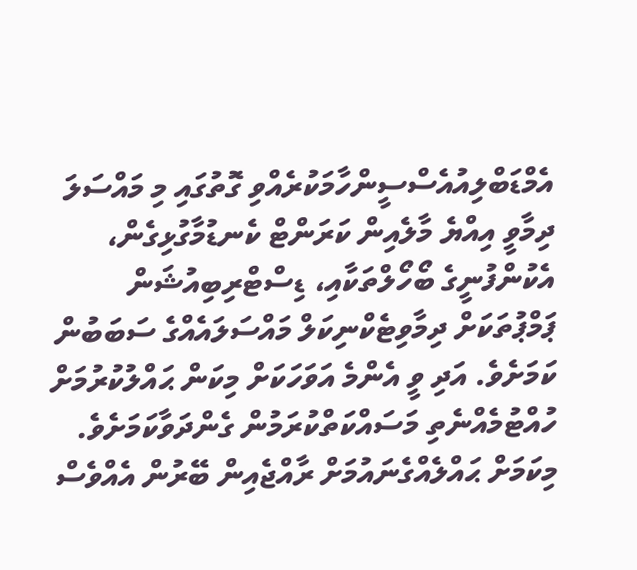އެމްޑަބްލިއުއެސްސީންހާމަކުރެއްވި ގޮތުގައި މި މައްސަލަ ދިމާވީ އިއްޔެ މާލެއިން ކަރަންޓް ކެނޑުމާގުޅިގެން، އެކުންފުނީގެ ބޯހޯލްތަކާއި، ޑިސްޓްރިބިއުޝަން ޕަމްޕުތަކަށް ދިމާވިޓެކްނިކަލް މައްސަލައެއްގެ ސަބަބުން ކަމަށެވެ. އަދި ވީ އެންމެ އަވަހަކަށް މިކަން ޙައްލުކުރުމަށް ހުއްޓުމެއްނެތި މަސައްކަތްކުރަމުން ގެންދަވާކަމަށެވެ. މިކަމަށް ޙައްލެއްގެނައުމަށް ރާއްޖެއިން ބޭރުން އެއްވެސް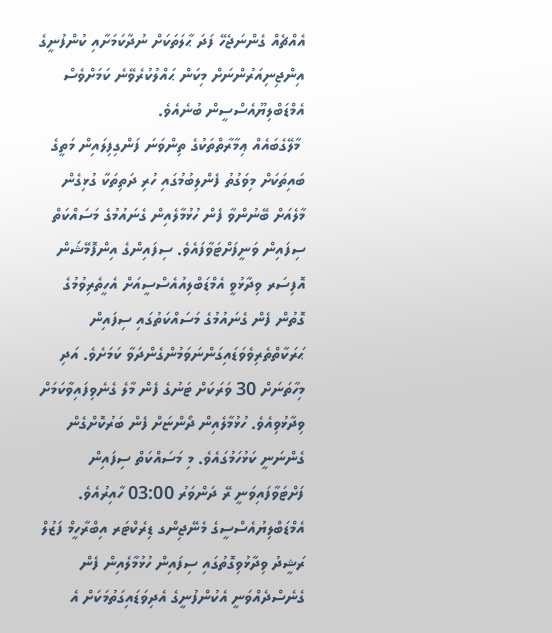އެއްޗެއް ގެންނަޖެހޭ ފަދަ ޙާލަތަކަށް ނުދާކަމަށާއި ކުންފުނީގެ އިންޖިނިއަރުންނަށް މިކަން ޙައްލުކުރެވޭނެ ކަމަށްވެސް އެމްޑަބްލިޔޫއެސްސީން ބުނެއެވެ.
 މާލޭގެބައެއް ޢިމާރާތްތަކުގެ ތިންވަނަ ފަންގިފިލައިން މަތީގެ ބައިތަކަށް މިވަގުތު ފެންލިބުމުގައި ހުރި ދަތިތަކާ ގުޅިގެން މާލެއަށް ބޭނުންވާ ފެން ހުޅުމާލެއިން ގެނައުމުގެ މަސައްކަތް ސިފައިން ވަނީފަށްޓަވާފައެވެ. ސިފައިންގެ އިންފޮމޭޝަން އޮފިސަރ ވިދާޅުވީ އެމްޑަބްލިއުއެސްސީއަށް އެހީތެރިވުމުގެ ގޮތުން ފެން ގެނައުމުގެ މަސައްކަތުގައި ސިފައިން ޙަރަކާތްތެރިވެވަޑައިގަންނަވަމުންގެންދަވާ ކަމަށެވެ. އަދި މިހާތަނަށް 30 ވަރަކަށް ޓަނުގެ ފެން މާލެ ގެނެވިފައިވާކަމަށް ވިދާޅުވިއެވެ. ހުޅުމާލެއިން ދޯންޏަށް ފެން ބަރުކޮށްގެން ގެންނަނީ ކަޅުހަމުގައެވެ. މި މަސައްކަތް ސިފައިން ފަށްޓަވާފައިވަނީ ރޭ ދަންވަރު 03:00 ހާއިރުއެވެ.
އެމްޑަބްލިޔުއެސްސީގެ މެނޭޖިންގ ޑިރެކްޓަރ އިބްރާހީމް ފަޒުލް ރަޝީދު ވިދާޅުވިގޮތުގައި ސިފައިން ހުޅުމާލެއިން ފެން ގެނެސްދެއްވަނީ އެކުންފުނީގެ އެދިވަޑައިގަތުމަކަށް އެ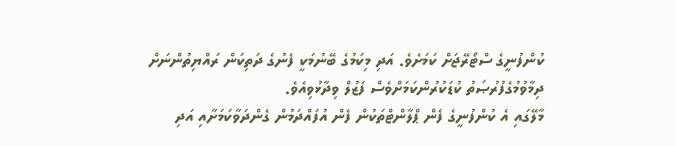ކުންފުނީގެ ސްޓޯރޭޖަށް ކަމަށެވެ. އަދި މިކަމުގެ ބޭނުމަކީ ފެނުގެ ދަތިކަން ރައްޔިތުންނަށް ދިމާވުމުގެފުރުޞަތު ކުޑަކުރުންކަމަށްވެސް ފަޒުލް ވިދާޅުވިއެވެ.
މާލޭގައި އެ ކުންފުނީގެ ފެން ޕްލާންޓްތަކުން ފެން އުފައްދަމުން ގެންދަވާކަމަށާއި އަދި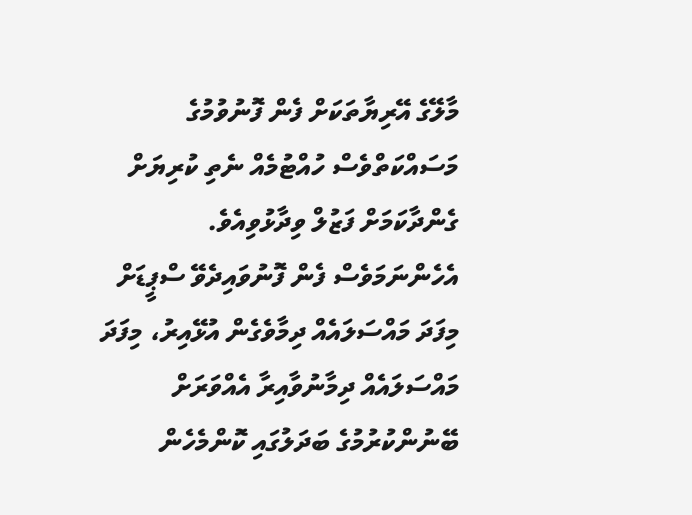މާލޭގެ އޭރިޔާތަކަށް ފެން ފޮނުވުމުގެ މަސައްކަތްވެސް ހުއްޓުމެއް ނެތި ކުރިޔަށް ގެންދާކަމަށް ފަޒުލް ވިދާޅުވިއެވެ. އެހެންނަމަވެސް ފެން ފޮނުވައިދެވޭ ސްޕީޑަށް މިފަދަ މައްސަލައެއް ދިމާވެގެން އުޅޭއިރު، މިފަދަ މައްސަލައެއް ދިމާނުވާއިރާ އެއްވަރަށް ބޭނުންކުރުމުގެ ބަދަލުގައި ކޮންމެހެން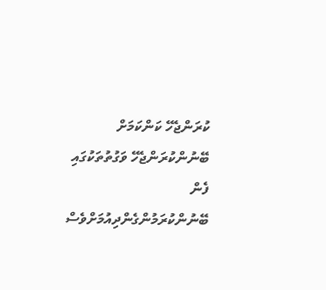ކުރަންޖެހޭ ކަންކަމަށް ބޭނުންކުރަންޖެހޭ ވަގުތުތަކުގައި ފެން ބޭނުންކުރަމުންގެންދިއުމަށްވެސް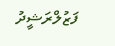ފަޒުލްރަޝީދު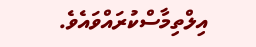އިލްތިމާސްކުރައްވައެވެ.